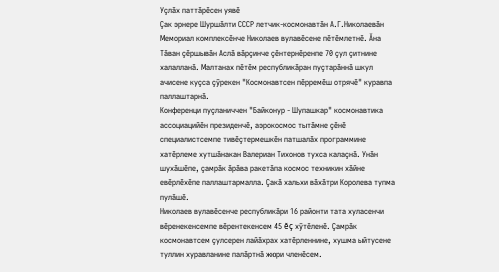Уçлăх паттăрĕсен уявĕ
Çак эрнере Шуршăлти СССР летчик-космонавтăн А.Г.Николаевăн Мемориал комплексĕнче Николаев вулавĕсене пĕтĕмлетнĕ. Ăна Тăван çĕршывăн Аслă вăрçинче çĕнтернĕренпе 70 çул çитнине халалланă. Малтанах пĕтĕм республикăран пуçтарăннă шкул ачисене куçса çÿрекен "Космонавтсен пĕрремĕш отрячĕ" куравпа паллаштарнă.
Конференци пуçланиччен "Байконур - Шупашкар" космонавтика ассоциацийĕн президенчĕ, аэрокосмос тытăмне çĕнĕ специалистсемпе тивĕçтермешкĕн патшалăх программине хатĕрлеме хутшăнакан Валериан Тихонов тухса калаçнă. Унăн шухăшĕпе, çамрăк ăрăва ракетăпа космос техникин хăйне евĕрлĕхĕпе паллаштармалла. Çакă хальхи вăхăтри Королева тупма пулăшĕ.
Николаев вулавĕсенче республикăри 16 районти тата хуласенчи вĕренекенсемпе вĕрентекенсем 45 ĕç хÿтĕленĕ. Çамрăк космонавтсем çулсерен лайăхрах хатĕрленнине, хушма ыйтусене туллин хуравланине палăртнă жюри членĕсем.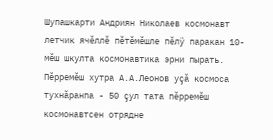Шупашкарти Андриян Николаев космонавт летчик ячĕллĕ пĕтĕмĕшле пĕлÿ паракан 10-мĕш шкулта космонавтика эрни пырать.
Пĕрремĕш хутра А.А.Леонов уçă космоса тухнăранпа - 50 çул тата пĕрремĕш космонавтсен отрядне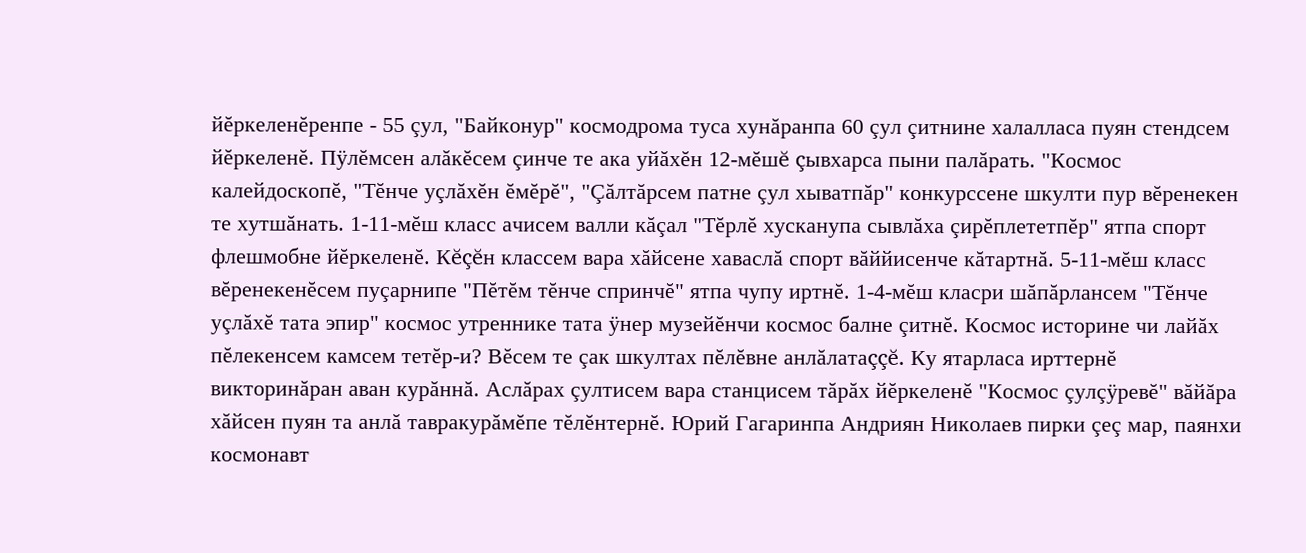йĕркеленĕренпе - 55 çул, "Байконур" космодрома туса хунăранпа 60 çул çитнине халалласа пуян стендсем йĕркеленĕ. Пÿлĕмсен алăкĕсем çинче те ака уйăхĕн 12-мĕшĕ çывхарса пыни палăрать. "Космос калейдоскопĕ, "Тĕнче уçлăхĕн ĕмĕрĕ", "Çăлтăрсем патне çул хыватпăр" конкурссене шкулти пур вĕренекен те хутшăнать. 1-11-мĕш класс ачисем валли кăçал "Тĕрлĕ хусканупа сывлăха çирĕплететпĕр" ятпа спорт флешмобне йĕркеленĕ. Кĕçĕн классем вара хăйсене хаваслă спорт вăййисенче кăтартнă. 5-11-мĕш класс вĕренекенĕсем пуçарнипе "Пĕтĕм тĕнче спринчĕ" ятпа чупу иртнĕ. 1-4-мĕш класри шăпăрлансем "Тĕнче уçлăхĕ тата эпир" космос утреннике тата ÿнер музейĕнчи космос балне çитнĕ. Космос историне чи лайăх пĕлекенсем камсем тетĕр-и? Вĕсем те çак шкултах пĕлĕвне анлăлатаççĕ. Ку ятарласа ирттернĕ викторинăран аван курăннă. Аслăрах çултисем вара станцисем тăрăх йĕркеленĕ "Космос çулçÿревĕ" вăйăра хăйсен пуян та анлă тавракурăмĕпе тĕлĕнтернĕ. Юрий Гагаринпа Андриян Николаев пирки çеç мар, паянхи космонавт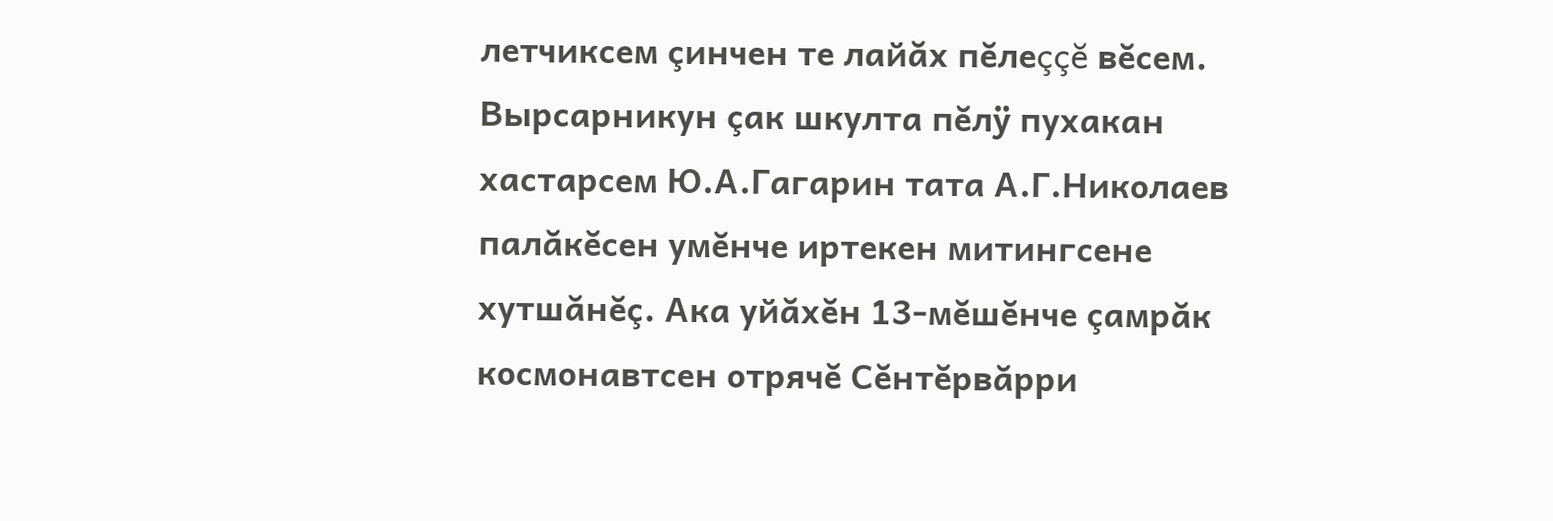летчиксем çинчен те лайăх пĕлеççĕ вĕсем.
Вырсарникун çак шкулта пĕлÿ пухакан хастарсем Ю.А.Гагарин тата А.Г.Николаев палăкĕсен умĕнче иртекен митингсене хутшăнĕç. Ака уйăхĕн 13-мĕшĕнче çамрăк космонавтсен отрячĕ Сĕнтĕрвăрри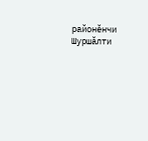районĕнчи Шуршăлти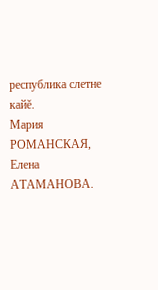республика слетне кайĕ.
Мария РОМАНСКАЯ,
Елена АТАМАНОВА.